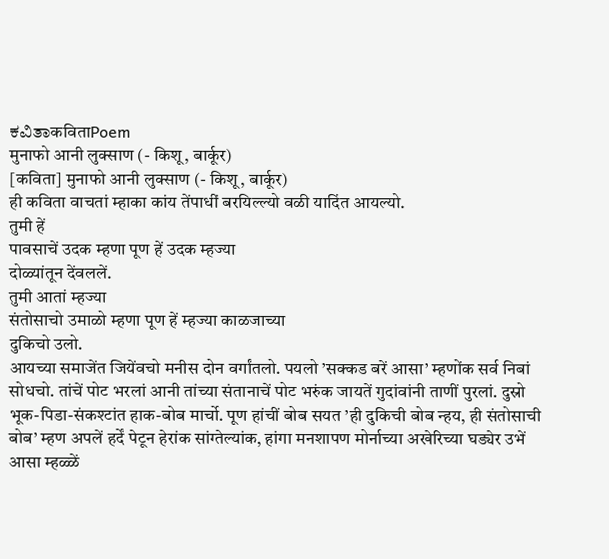ಕವಿತಾकविताPoem
मुनाफो आनी लुक्साण (- किशू, बार्कूर)
[कविता] मुनाफो आनी लुक्साण (- किशू, बार्कूर)
ही कविता वाचतां म्हाका कांय तेंपाधीं बरयिल्ल्यो वळी यादिंत आयल्यो.
तुमी हें
पावसाचें उदक म्हणा पूण हें उदक म्हज्या
दोळ्यांतून देंवललें.
तुमी आतां म्हज्या
संतोसाचो उमाळो म्हणा पूण हें म्हज्या काळजाच्या
दुकिचो उलो.
आयच्या समाजेंत जियेंवचो मनीस दोन वर्गांतलो. पयलो ’सक्कड बरें आसा’ म्हणोंक सर्व निबां सोधचो. तांचें पोट भरलां आनी तांच्या संतानाचें पोट भरुंक जायतें गुदांवांनी ताणीं पुरलां. दुस्रो भूक-पिडा-संकश्टांत हाक-बोब मार्चो. पूण हांचीं बोब सयत ’ही दुकिची बोब न्हय, ही संतोसाची बोब’ म्हण अपलें हर्दें पेटून हेरांक सांग्तेल्यांक, हांगा मनशापण मोर्नाच्या अखेरिच्या घड्येर उभें आसा म्हळ्ळें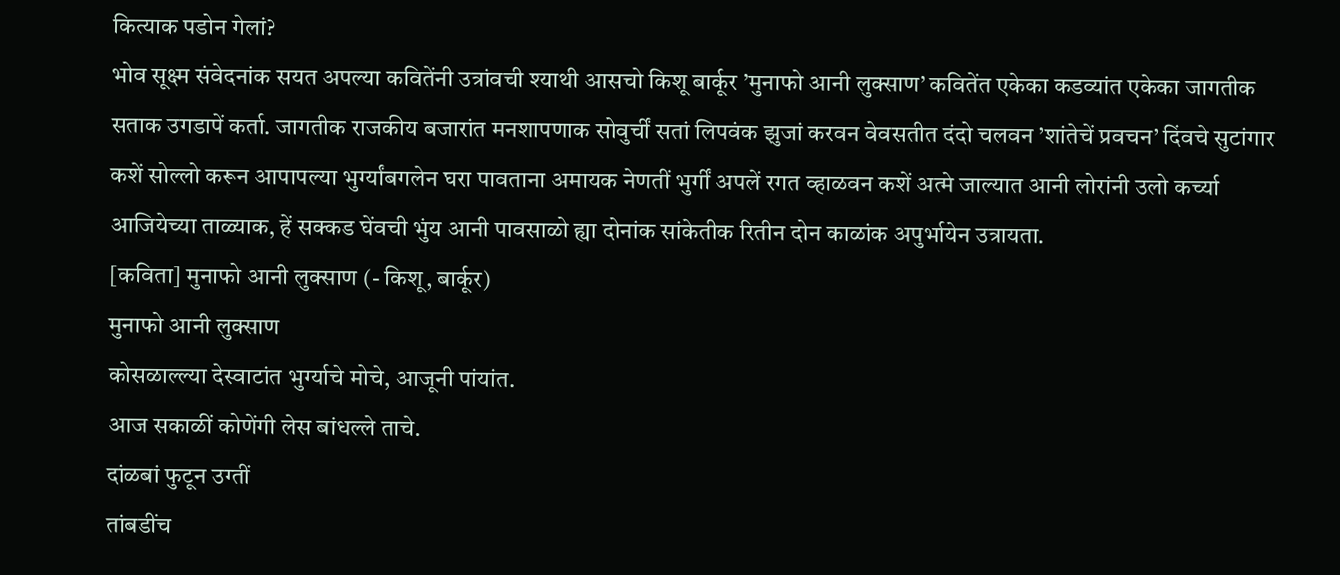कित्याक पडोन गेलां?
भोव सूक्ष्म संवेदनांक सयत अपल्या कवितेंनी उत्रांवची श्याथी आसचो किशू बार्कूर ’मुनाफो आनी लुक्साण’ कवितेंत एकेका कडव्यांत एकेका जागतीक सताक उगडापें कर्ता. जागतीक राजकीय बजारांत मनशापणाक सोवुर्चीं सतां लिपवंक झुजां करवन वेवसतीत दंदो चलवन ’शांतेचें प्रवचन’ दिंवचे सुटांगार कशें सोल्लो करून आपापल्या भुर्ग्यांबगलेन घरा पावताना अमायक नेणतीं भुर्गीं अपलें रगत व्हाळवन कशें अत्मे जाल्यात आनी लोरांनी उलो कर्च्या आजियेच्या ताळ्याक, हें सक्कड घेंवची भुंय आनी पावसाळो ह्या दोनांक सांकेतीक रितीन दोन काळांक अपुर्भायेन उत्रायता.
[कविता] मुनाफो आनी लुक्साण (- किशू, बार्कूर)
मुनाफो आनी लुक्साण
कोसळाल्ल्या देस्वाटांत भुर्ग्याचे मोचे, आजूनी पांयांत.
आज सकाळीं कोणेंगी लेस बांधल्ले ताचे.
दांळबां फुटून उग्तीं
तांबडींच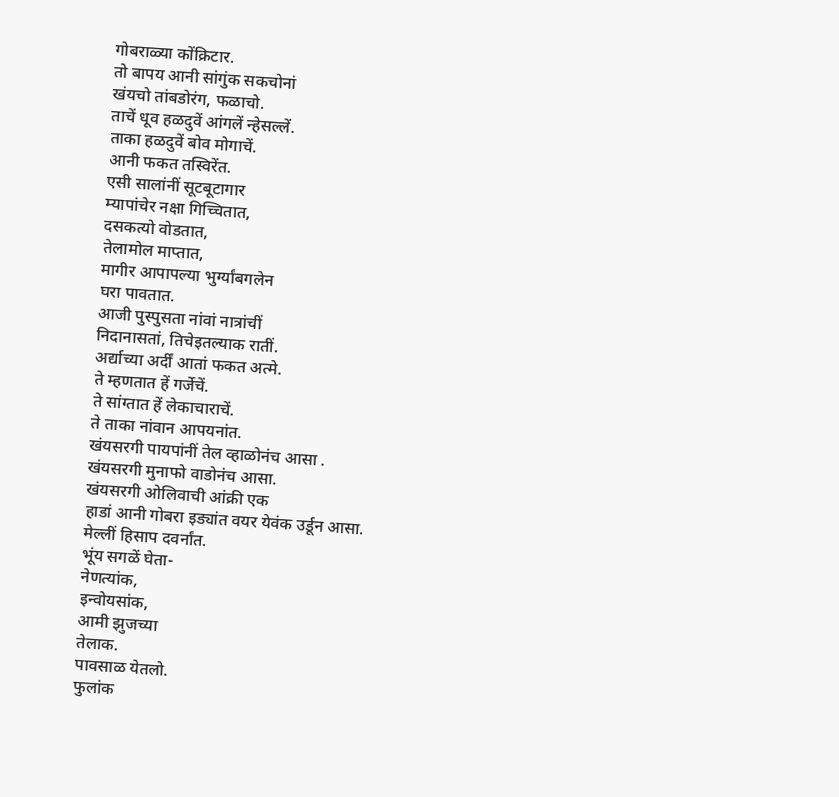गोबराळ्या कोंक्रिटार.
तो बापय आनी सांगुंक सकचोनां
खंयचो तांबडोरंग, फळाचो.
ताचें धूव हळदुवें आंगलें न्हेसल्लें.
ताका हळदुवें बोव मोगाचें.
आनी फकत तस्विरेंत.
एसी सालांनीं सूटबूटागार
म्यापांचेर नक्षा गिच्चितात,
दसकत्यो वोडतात,
तेलामोल माप्तात,
मागीर आपापल्या भुर्ग्यांबगलेन
घरा पावतात.
आजी पुस्पुसता नांवां नात्रांचीं
निदानासतां, तिचेइतल्याक रातीं.
अर्द्याच्या अर्दीं आतां फकत अत्मे.
ते म्हणतात हें गर्जेचें.
ते सांग्तात हें लेकाचाराचें.
ते ताका नांवान आपयनांत.
खंयसरगी पायपांनीं तेल व्हाळोनंच आसा .
खंयसरगी मुनाफो वाडोनंच आसा.
खंयसरगी ओलिवाची आंक्री एक
हाडां आनी गोबरा इड्यांत वयर येवंक उर्डून आसा.
मेल्लीं हिसाप दवर्नांत.
भूंय सगळें घेता-
नेणत्यांक,
इन्वोयसांक,
आमी झुजच्या
तेलाक.
पावसाळ येतलो.
फुलांक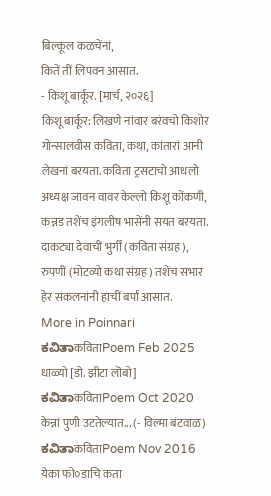बिल्कूल कळचेंनां,
कितें तीं लिपवन आसात.
- किशू बार्कूर. [मार्च, २०२६]
किशू बार्कूर: लिखणे नांवार बरंवचो किशोर गोन्सालवीस कविता, कथा, कांतारां आनी लेखनां बरयता. कविता ट्रसटाचो आधलो अध्यक्ष जावन वावर केल्लो किशू कोंकणी, कन्नड तशेंच इंगलीष भासेंनी सयत बरयता. दाकट्या देवाचीं भुर्गीं (कविता संग्रह), रुपणीं (मोटव्यो कथा संग्रह) तशेंच सभार हेर संकलनांनी हाचीं बर्पां आसात.
More in Poinnari
ಕವಿತಾकविताPoem Feb 2025
धाळ्यो [डो. झीटा लॊबो]
ಕವಿತಾकविताPoem Oct 2020
केन्नां पुणी उटतेल्यात... (- विल्मा बंटवाळ)
ಕವಿತಾकविताPoem Nov 2016
येका फो०डाचि कता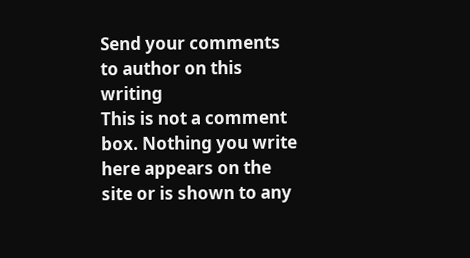Send your comments to author on this writing
This is not a comment box. Nothing you write here appears on the site or is shown to any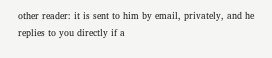other reader: it is sent to him by email, privately, and he replies to you directly if a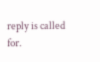reply is called for.